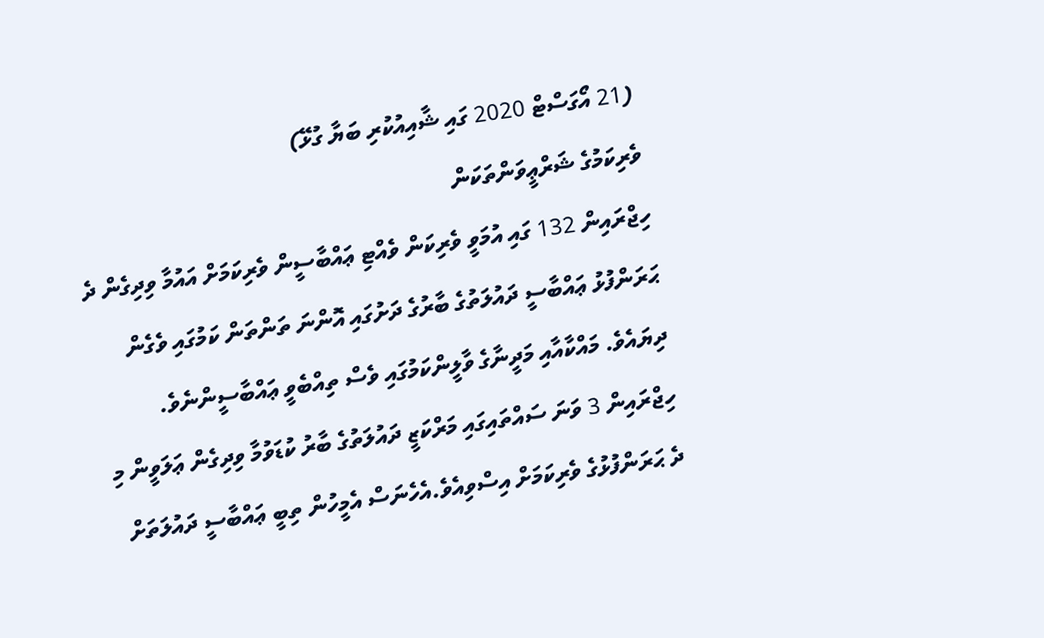(21 އޯގަސްޓް 2020 ގައި ޝާއިއުކުރި ބަޔާ ގުޅޭ)
ވެރިކަމުގެ ޝަރްޢީވަންތަކަން
ހިޖްރައިން 132 ގައި އުމަވީ ވެރިކަން ވެއްޓި ޢައްބާސީން ވެރިކަމަށް އައުމާ ވިދިގެން ދެ ޙަރަންފުޅު ޢައްބާސީ ދައުލަތުގެ ބާރުގެ ދަށުގައި އޮންނަ ތަންތަން ކަމުގައި ވެގެން ދިޔައެވެ. މައްކާއާއި މަދީނާގެ ވާލީންކަމުގައި ވެސް ތިއްބެވީ ޢައްބާސީންނެވެ. ހިޖްރައިން 3 ވަނަ ސައްތައިގައި މަރްކަޒީ ދައުލަތުގެ ބާރު ކުޑަވުމާ ވިދިގެން ޢަލަވީން މި ދެ ޙަރަންފުޅުގެ ވެރިކަމަށް އިސްވިއެވެ.އެހެނަސް އެމީހުން ތިބީ ޢައްބާސީ ދައުލަތަށް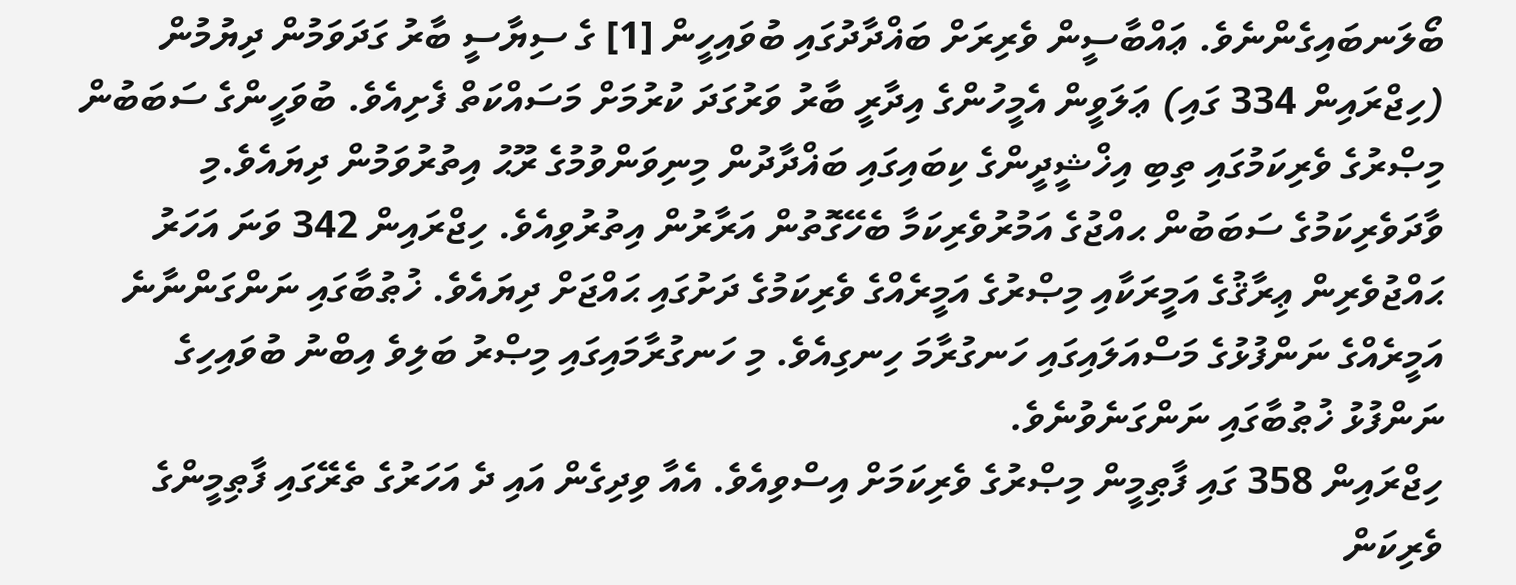ބޯލަނބައިގެންނެވެ. ޢައްބާސީން ވެރިރަށް ބަޣްދާދުގައި ބުވައިހީން [1] ގެ ސިޔާސީ ބާރު ގަދަވަމުން ދިޔުމުން (ހިޖްރައިން 334 ގައި) ޢަލަވީން އެމީހުންގެ އިދާރީ ބާރު ވަރުގަދަ ކުރުމަށް މަސައްކަތް ފެށިއެވެ. ބުވަހީންގެ ސަބަބުން މިޞްރުގެ ވެރިކަމުގައި ތިބި އިޚްޝީދީންގެ ކިބައިގައި ބަޣްދާދުން މިނިވަންވުމުގެ ރޫޙު އިތުރުވަމުން ދިޔައެވެ.މި ވާދަވެރިކަމުގެ ސަބަބުން ޙއްޖުގެ އަމުރުވެރިކަމާ ބެހޭގޮތުން އަރާރުން އިތުރުވިއެވެ. ހިޖްރައިން 342 ވަނަ އަހަރު ޙައްޖުވެރިން ޢިރާޤުގެ އަމީރަކާއި މިޞްރުގެ އަމީރެއްގެ ވެރިކަމުގެ ދަށުގައި ޙައްޖަށް ދިޔައެވެ. ޚުޠުބާގައި ނަންގަންނާނެ އަމީރެއްގެ ނަންފުޅުގެ މަސްއަލައިގައި ހަނގުރާމަ ހިނގިއެވެ. މި ހަނގުރާމައިގައި މިޞްރު ބަލިވެ އިބްނު ބުވައިހިގެ ނަންފުޅު ޚުޠުބާގައި ނަންގަނެވުނެވެ.
ހިޖްރައިން 358 ގައި ފާޠިމީން މިޞްރުގެ ވެރިކަމަށް އިސްވިއެވެ. އެއާ ވިދިގެން އައި ދެ އަހަރުގެ ތެރޭގައި ފާޠިމީންގެ ވެރިކަން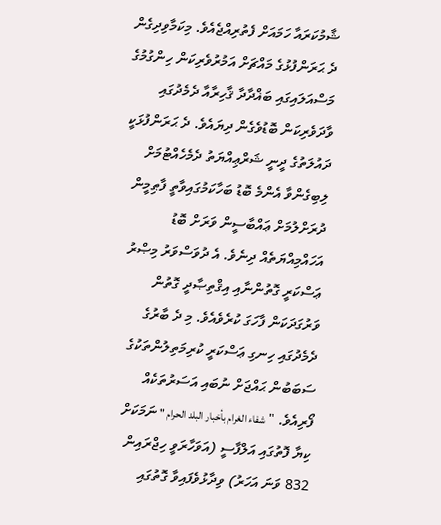ޝާމުކަރައާ ހަމައަށް ފެތުރިއްޖެއެވެ. މިކަމާވިދިގެން ދެ ޙަރަންފުޅުގެ މައްޗަށް އަމުރުވެރިކަން ހިންގުމުގެ މަސްއަލައިގައި ބަޣްދާދާ ޤާހިރާއާ ދެމެދުގައި ވާދަވެރިކަން ބޮޑުވެގެން ދިޔައެވެ. ދެ ޙަރަންފުޅަކީ ދައުލަތުގެ ދީނީ ޝަރްޢިއްޔަތު ދެމެހެއްޓުމަށް ލިބިގެންވާ އެންމެ ބޮޑު ބަހާކަމުގައިވާތީ ފާޠިމީން ދުރަށްލުމަށް ޢައްބާސީން ވަރަށް ބޮޑު އަހައްމިއްޔަތެއް ދިނެވެ. އެ ދުވަސްވަރު މިޞްރު ޢަސްކަރީ ގޮތުންނާއި އިޤްތިޞާދީ ގޮތުން ވަރުގަދަކަން ފާހަގަ ކުރެވެއެވެ. މި ދެ ބާރުގެ ދެމެދުގައި ހިނގި ޢަސްކަރީ ކުރިމަތިލުންތަކުގެ ސަބަބުން ޙައްޖަށް ނުބައި އަސަރުތަކެއް ފޯރިއެވެ. " شفاء الغرام بأخبار البلد الحرام " ނަމަކަށް ކިޔާ ފޮތުގައި އަލްފާސީ (އަވަހާރަވީ ހިޖްރައިން 832 ވަނަ އަހަރު) ވިދާޅުވެފައިވާ ގޮތުގައި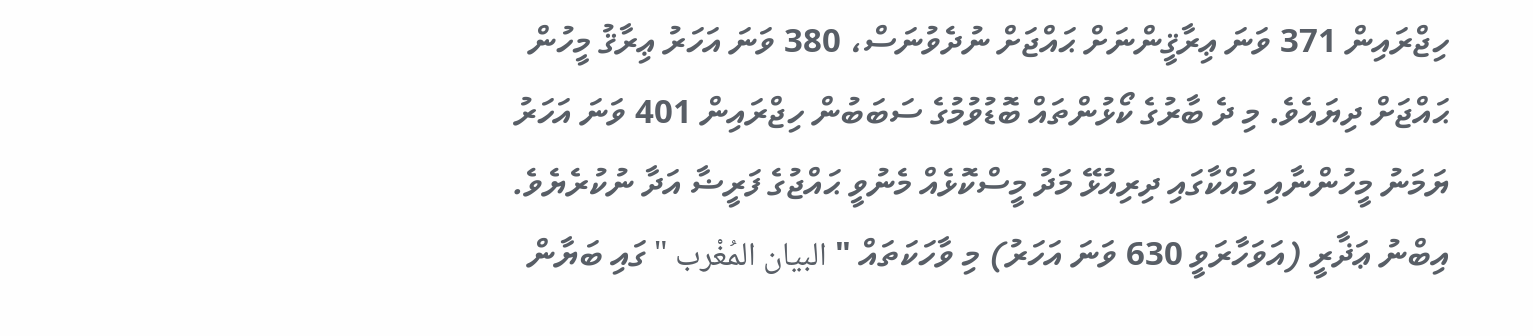ހިޖްރައިން 371 ވަނަ ޢިރާޤީންނަށް ޙައްޖަށް ނުދެވުނަސް، 380 ވަނަ އަހަރު ޢިރާޤު މީހުން ޙައްޖަށް ދިޔައެވެ. މި ދެ ބާރުގެ ކޯޅުންތައް ބޮޑުވުމުގެ ސަބަބުން ހިޖްރައިން 401 ވަނަ އަހަރު ޔަމަނު މީހުންނާއި މައްކާގައި ދިރިއުޅޭ މަދު މީސްކޮޅެއް މެނުވީ ޙައްޖުގެ ފަރީޟާ އަދާ ނުކުރެޔެވެ. އިބްނު ޢަޛާރީ (އަވަހާރަވީ 630 ވަނަ އަހަރު) މި ވާހަކަތައް " البيان المُغْرب " ގައި ބަޔާން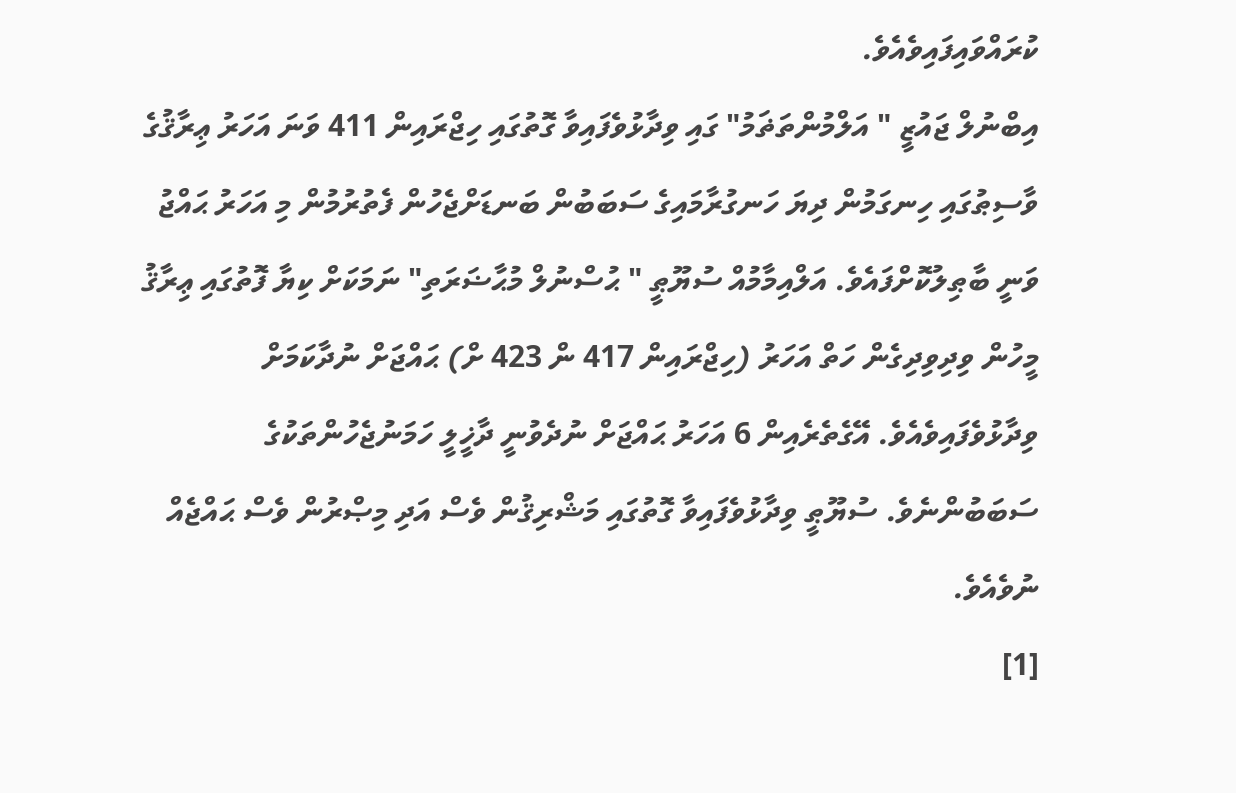ކުރައްވައިފައިވެއެވެ.
އިބްނުލް ޖައުޒީ " އަލްމުންތަޡަމު" ގައި ވިދާޅުވެފައިވާ ގޮތުގައި ހިޖްރައިން 411 ވަނަ އަހަރު ޢިރާޤުގެ ވާސިޠުގައި ހިނގަމުން ދިޔަ ހަނގުރާމައިގެ ސަބަބުން ބަނޑަށްޖެހުން ފެތުރުމުން މި އަހަރު ޙައްޖު ވަނީ ބާޠިލުކޮށްފައެވެ. އަލްއިމާމުއް ސުޔޫޠީ " ޙުސްނުލް މުޙާޟަރަތި" ނަމަކަށް ކިޔާ ފޮތުގައި ޢިރާޤު މީހުން ވިދިވިދިގެން ހަތް އަހަރު (ހިޖްރައިން 417 ން 423 ށް) ޙައްޖަށް ނުދާކަމަށް ވިދާޅުވެފައިވެއެވެ. އޭގެތެރެއިން 6 އަހަރު ޙައްޖަށް ނުދެވުނީ ދާޚީލީ ހަމަނުޖެހުންތަކުގެ ސަބަބުންނެވެ. ސުޔޫޠީ ވިދާޅުވެފައިވާ ގޮތުގައި މަޝްރިޤުން ވެސް އަދި މިޞްރުން ވެސް ޙައްޖެއް ނުވެއެވެ.
[1]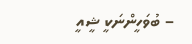– ބުވަހީންނަކީ ޝީއީ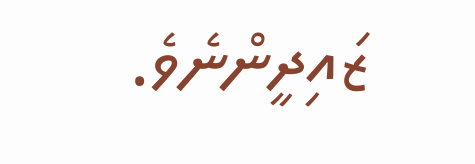ޒައިދީންނެވެ.